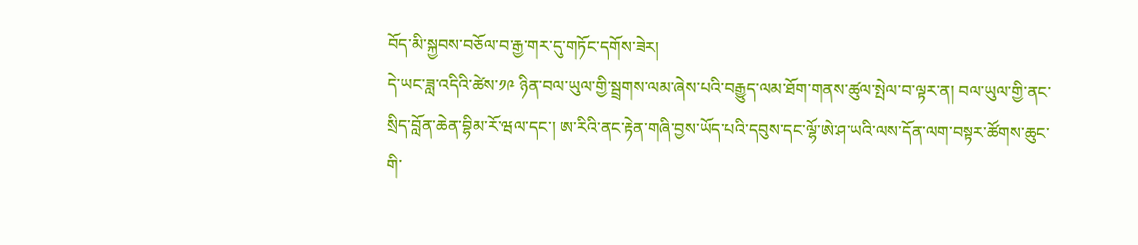བོད་མི་སྐྱབས་བཅོལ་བ་རྒྱ་གར་དུ་གཏོང་དགོས་ཟེར།
དེ་ཡང་ཟླ་འདིའི་ཚེས་༡༩ ཉིན་བལ་ཡུལ་གྱི་སྦྲགས་ལམ་ཞེས་པའི་བརྒྱུད་ལམ་ཐོག་གནས་ཚུལ་སྤེལ་བ་ལྟར་ན། བལ་ཡུལ་གྱི་ནང་སྲིད་བློན་ཆེན་བྷིམ་རོ་ཝལ་དང་། ཨ་རིའི་ནང་རྟེན་གཞི་བྱས་ཡོད་པའི་དབུས་དང་ལྷོ་ཨེ་ཤ་ཡའི་ལས་དོན་ལག་བསྟར་ཚོགས་ཆུང་གི་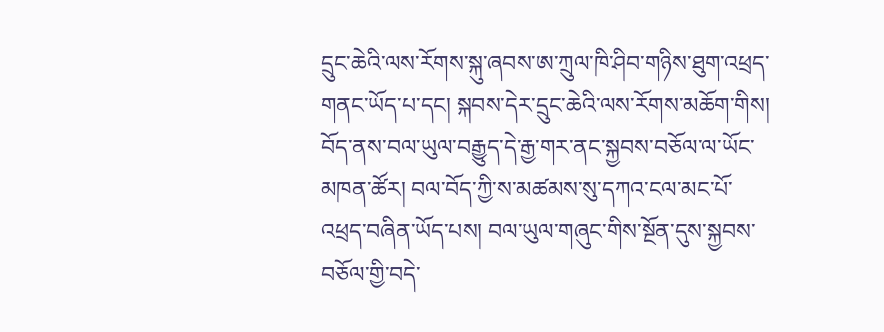དྲུང་ཆེའི་ལས་རོགས་སྐུ་ཞབས་ཨ་ཀྲུལ་ཁི་ཤིབ་གཉིས་ཐུག་འཕྲད་གནང་ཡོད་པ་དང། སྐབས་དེར་དྲུང་ཆེའི་ལས་རོགས་མཆོག་གིས། བོད་ནས་བལ་ཡུལ་བརྒྱུད་དེ་རྒྱ་གར་ནང་སྐྱབས་བཅོལ་ལ་ཡོང་མཁན་ཚོར། བལ་བོད་ཀྱི་ས་མཚམས་སུ་དཀའ་ངལ་མང་པོ་འཕྲད་བཞིན་ཡོད་པས། བལ་ཡུལ་གཞུང་གིས་སྔོན་དུས་སྐྱབས་བཅོལ་གྱི་བདེ་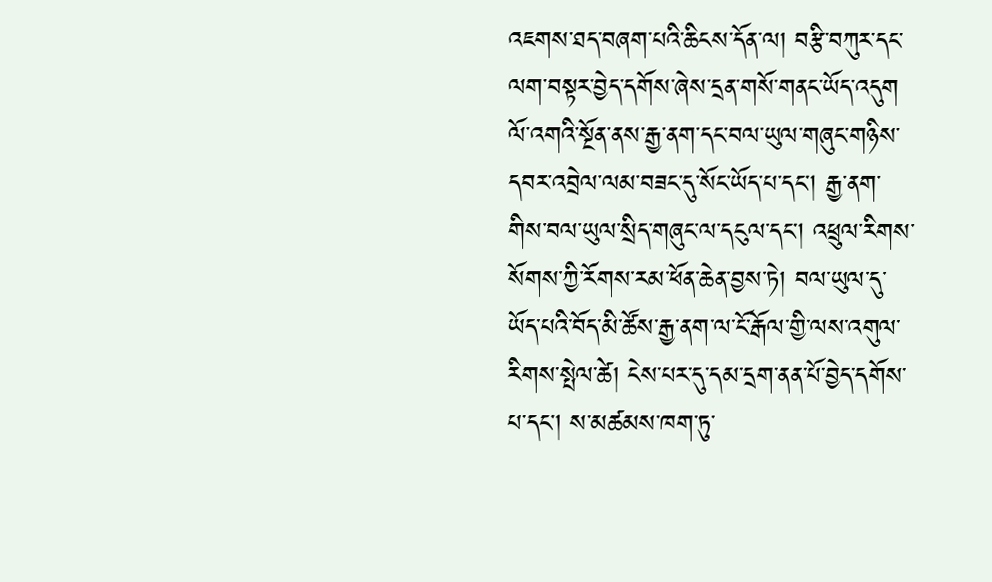འཇགས་ཐད་བཞག་པའི་ཆིངས་དོན་ལ། བརྩི་བཀུར་དང་ལག་བསྟར་བྱེད་དགོས་ཞེས་དྲན་གསོ་གནང་ཡོད་འདུག
ལོ་འགའི་སྔོན་ནས་རྒྱ་ནག་དང་བལ་ཡུལ་གཞུང་གཉིས་དབར་འབྲེལ་ལམ་བཟང་དུ་སོང་ཡོད་པ་དང། རྒྱ་ནག་གིས་བལ་ཡུལ་སྲིད་གཞུང་ལ་དངུལ་དང། འཕྲུལ་རིགས་སོགས་ཀྱི་རོགས་རམ་ཕོན་ཆེན་བྱས་ཏེ། བལ་ཡུལ་དུ་ཡོད་པའི་བོད་མི་ཚོས་རྒྱ་ནག་ལ་ངོ་རྒོལ་གྱི་ལས་འགུལ་རིགས་སྤེལ་ཚེ། ངེས་པར་དུ་དམ་དྲག་ནན་པོ་བྱེད་དགོས་པ་དང། ས་མཚམས་ཁག་ཏུ་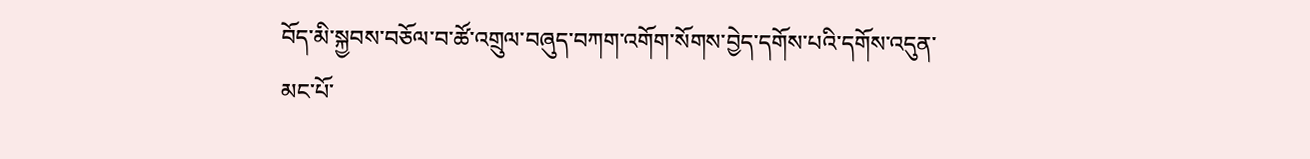བོད་མི་སྐྱབས་བཅོལ་བ་ཚོ་འགྲུལ་བཞུད་བཀག་འགོག་སོགས་བྱེད་དགོས་པའི་དགོས་འདུན་མང་པོ་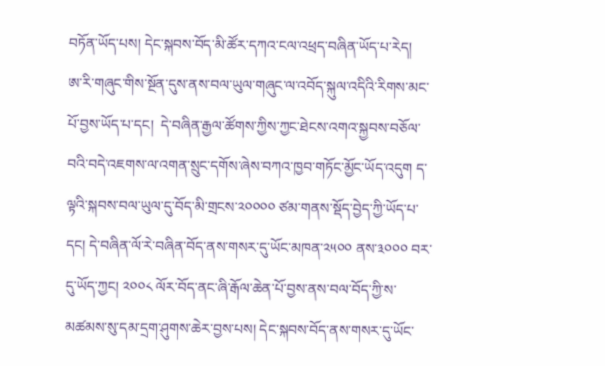བཏོན་ཡོད་པས། དེང་སྐབས་བོད་མི་ཚོར་དཀའ་ངལ་འཕྲད་བཞིན་ཡོད་པ་རེད།
ཨ་རི་གཞུང་གིས་སྔོན་དུས་ནས་བལ་ཡུལ་གཞུང་ལ་འབོད་སྐུལ་འདིའི་རིགས་མང་པོ་བྱས་ཡོད་པ་དང།  དེ་བཞིན་རྒྱལ་ཚོགས་ཀྱིས་ཀྱང་ཐེངས་འགའ་སྐྱབས་བཅོལ་བའི་བདེ་འཇགས་ལ་འགན་སྲུང་དགོས་ཞེས་བཀའ་ཁྱབ་གཏོང་མྱོང་ཡོད་འདུག ད་ལྟའི་སྐབས་བལ་ཡུལ་དུ་བོད་མི་གྲངས་༢༠༠༠༠ ཙམ་གནས་སྡོད་བྱེད་ཀྱི་ཡོད་པ་དང། དེ་བཞིན་ལོ་རེ་བཞིན་བོད་ནས་གསར་དུ་ཡོང་མཁན་༢༥༠༠ ནས་༣༠༠༠ བར་དུ་ཡོད་ཀྱང། ༢༠༠༨ ལོར་བོད་ནང་ཞི་རྒོལ་ཆེན་པོ་བྱས་ནས་བལ་བོད་ཀྱི་ས་མཚམས་སུ་དམ་དྲག་ཤུགས་ཆེར་བྱས་པས། དེང་སྐབས་བོད་ནས་གསར་དུ་ཡོང་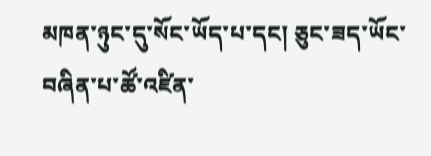མཁན་ཉུང་དུ་སོང་ཡོད་པ་དང། ཅུང་ཟད་ཡོང་བཞིན་པ་ཚོ་འཛིན་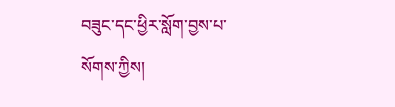བཟུང་དང་ཕྱིར་སློག་བྱས་པ་སོགས་ཀྱིས།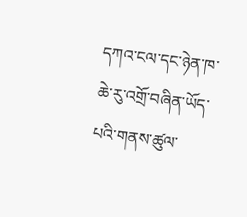དཀའ་ངལ་དང་ཉེན་ཁ་ཆེ་རུ་འགྲོ་བཞིན་ཡོད་པའི་གནས་ཚུལ་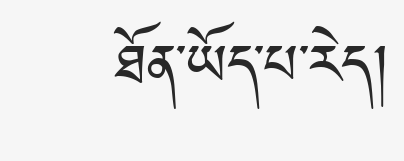ཐོན་ཡོད་པ་རེད།